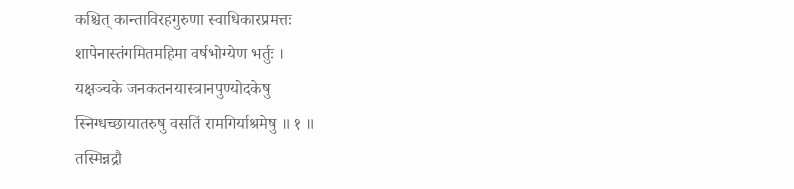कश्चित् कान्ताविरहगुरुणा स्वाधिकारप्रमत्तः
शापेनास्तंगमितमहिमा वर्षभोग्येण भर्तुः ।
यक्षञ्चके जनकतनयास्त्रानपुण्योदकेषु
स्निग्धच्छायातरुषु वसतिं रामगिर्याश्रमेषु ॥ १ ॥
तस्मिन्नद्रौ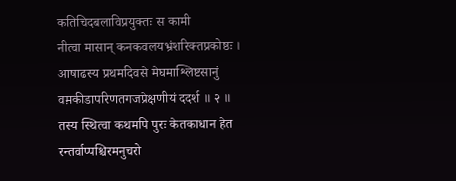कतिचिदबलाविप्रयुक्तः स कामी
नीत्वा मासान् कनकवलयभ्रंशरिक्तप्रकोष्ठः ।
आषाढस्य प्रथमदिवसे मेघमाश्लिष्टसानुं
वम़कीडापरिणतगजप्रेक्षणीयं ददर्श ॥ २ ॥
तस्य स्थित्वा कथमपि पुरः केतकाधान हेत
रन्तर्वाप्पश्चिरमनुचरो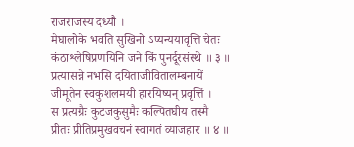राजराजस्य दध्यौ ।
मेघालोके भवति सुखिनो ऽप्यन्ययावृत्ति चेतः
कंठाश्लेषिप्रणयिनि जने किं पुनर्दूरसंस्थे ॥ ३ ॥
प्रत्यासन्ने नभसि दयिताजीवितालम्बनायें
जीमूतेन स्वकुशलमयी हारयिष्यन् प्रवृत्तिं ।
स प्रत्यग्रैः कुटजकुसुमैः कल्पितघीय तस्मै
प्रीतः प्रीतिप्रमुखवचनं स्वागतं व्याजहार ॥ ४ ॥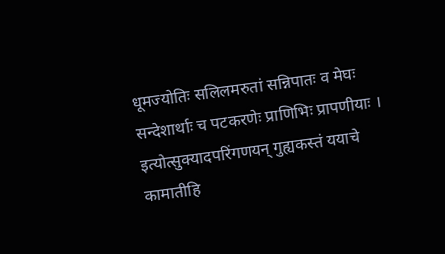धूमज्योतिः सलिलमरुतां सन्निपातः व मेघः
सन्देशार्थाः च पटकरणेः प्राणिभिः प्रापणीयाः ।
इत्योत्सुक्यादपरिंगणयन् गुह्यकस्तं ययाचे
कामातीहि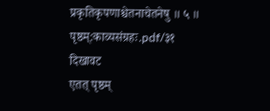प्रकृतिकृपणाश्चेतनाचेतनेषु ॥ ५ ॥
पृष्ठम्:काव्यसंग्रहः.pdf/३१
दिखावट
एतत् पृष्ठम्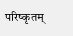परिष्कृतम्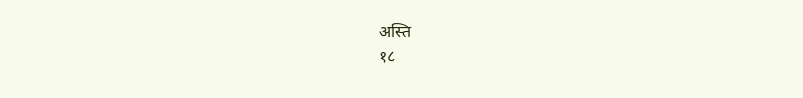अस्ति
१८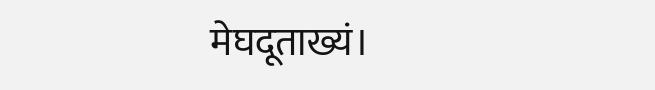मेघदूताख्यं।